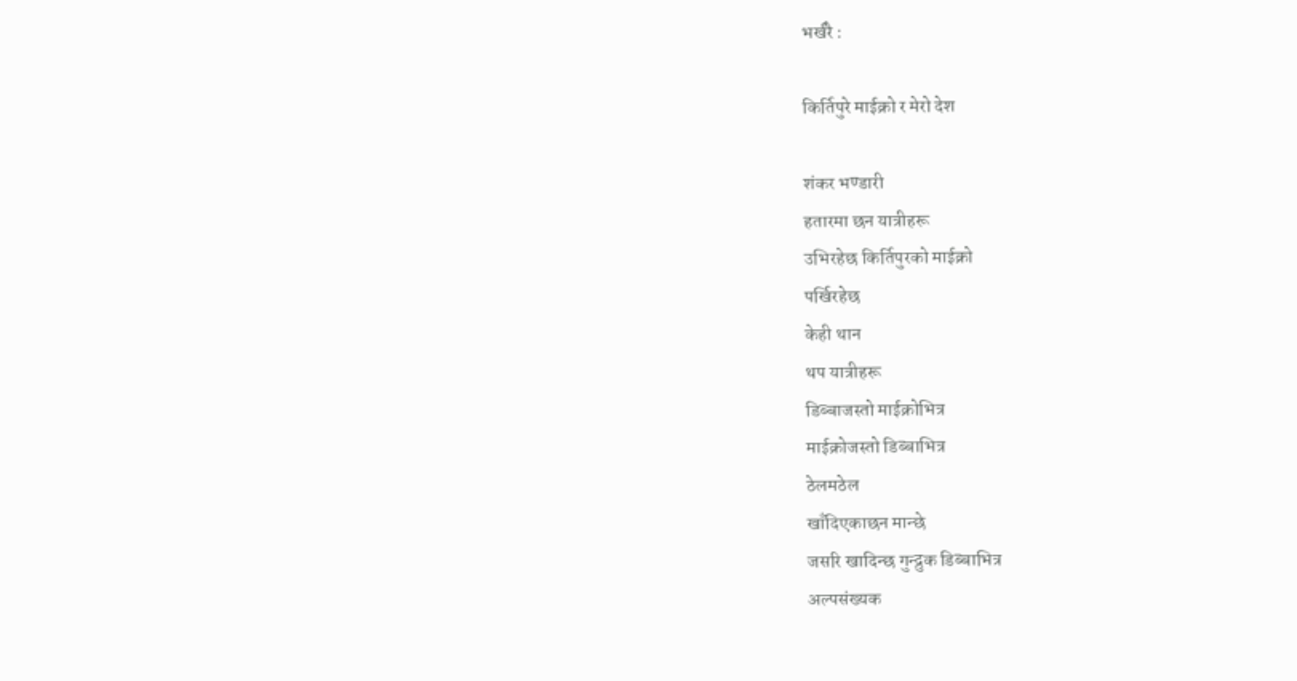भर्खरै :

किर्तिपुरे माईक्रो र मेरो देश

शंकर भण्डारी
हतारमा छन यात्रीहरू
उभिरहेछ किर्तिपुरको माईक्रो
पर्खिरहेछ
केही थान
थप यात्रीहरू
डिब्बाजस्तो माईक्रोभित्र
माईक्रोजस्तो डिब्बाभित्र
ठेलमठेल
खाँदिएकाछन मान्छे
जसरि खादिन्छ गुन्द्रुक डिब्बाभित्र
अल्पसंख्यक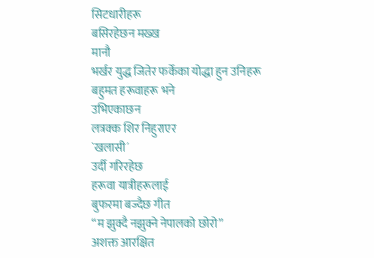सिटधारीहरू
बसिरहेछन मख्ख
मानौ
भर्खर युद्ध जितेर फर्केका योद्धा हुन उनिहरू
बहुमत हरूवाहरू भने
उभिएकाछन
लत्रक्क शिर निहुराएर
`खलासी´
उर्दी गरिरहेछ
हरूवा यात्रीहरूलाई
बुफरमा बज्दैछ गीत
“म झुक्दै नझुक्ने नेपालको छोरो”
अशक्त आरक्षित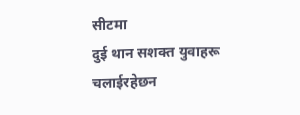सीटमा
दुई थान सशक्त युवाहरू
चलाईरहेछन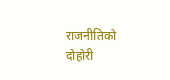राजनीतिको दोहोरी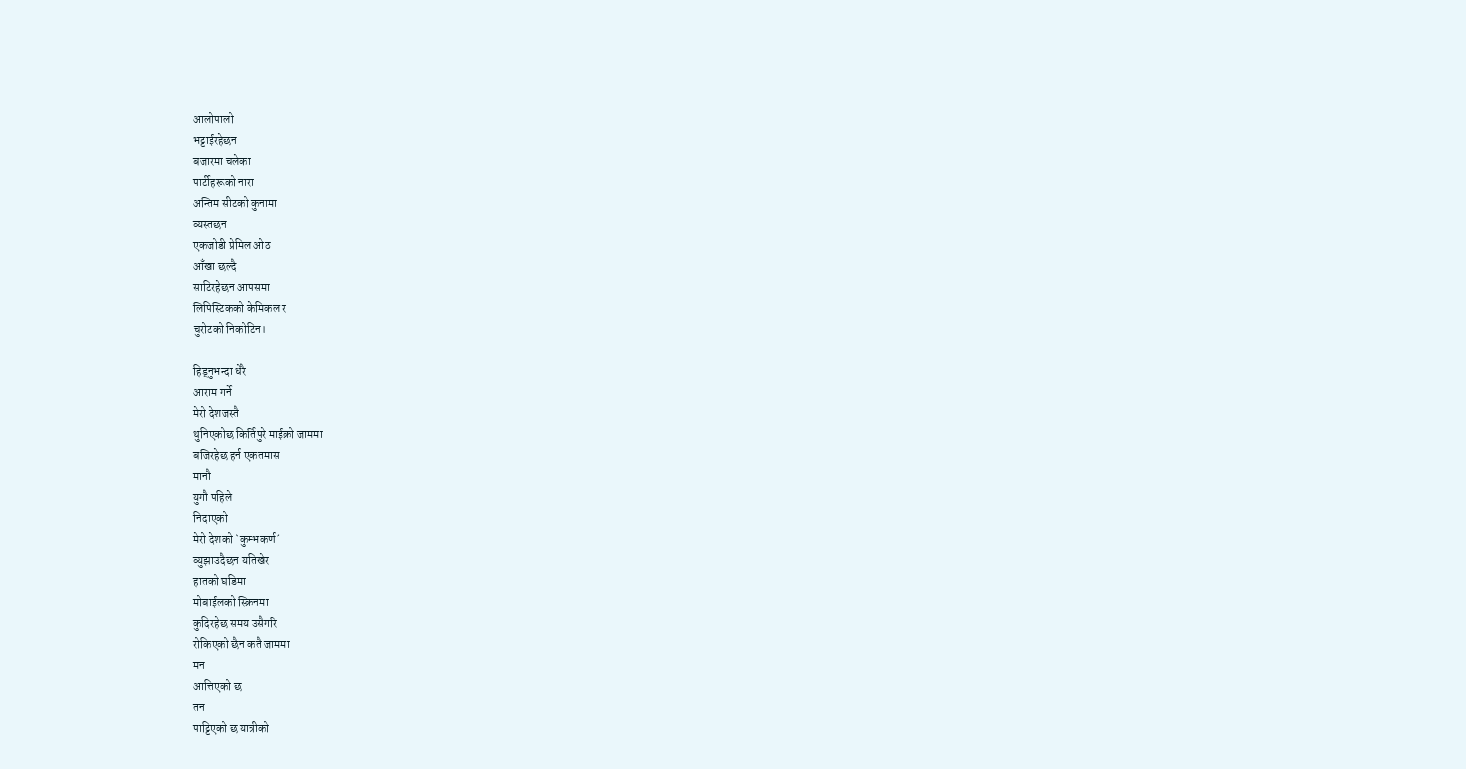आलोपालो
भट्टाईरहेछन
बजारमा चलेका
पार्टीहरूको नारा
अन्तिम सीटको कुनामा
व्यस्तछन
एकजोडी प्रेमिल ओठ
आँखा छल्दै
साटिरहेछन आपसमा
लिपिस्टिकको केमिकल र
चुरोटको निकोटिन।

हिड्नुभन्दा धेरै
आराम गर्ने
मेरो देशजस्तै
थुनिएकोछ किर्तिपुरे माईक्रो जाममा
बजिरहेछ हर्न एकतमास
मानौ
युगौ पहिले
निदाएको
मेरो देशको `कुम्भकर्ण´
व्युझाउदैछन यतिखेर
हातको घडिमा
मोबाईलको स्क्रिनमा
कुदिरहेछ समय उसैगरि
रोकिएको छैन कतै जाममा
मन
आत्तिएको छ
तन
पाट्टिएको छ यात्रीको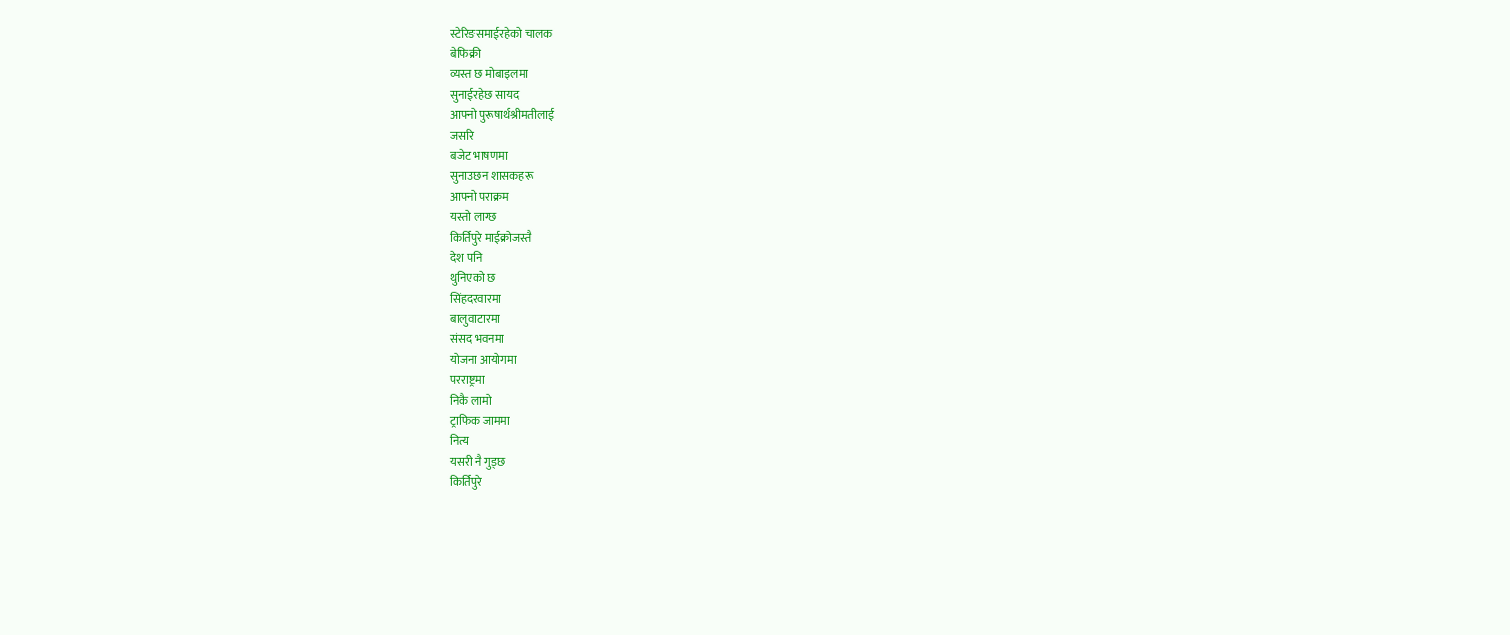स्टेरिङसमाईरहेको चालक
बेफिक्री
व्यस्त छ मोबाइलमा
सुनाईरहेछ सायद
आफ्नो पुरूषार्थश्रीमतीलाई
जसरि
बजेट भाषणमा
सुनाउछन शासकहरू
आफ्नो पराक्रम
यस्तो लाग्छ
किर्तिपुरे माईक्रोजस्तै
देश पनि
थुनिएको छ
सिंहदरवारमा
बालुवाटारमा
संसद भवनमा
योजना आयोगमा
परराष्ट्रमा
निकै लामो
ट्राफिक जाममा
नित्य
यसरी नै गुड्छ
किर्तिपुरे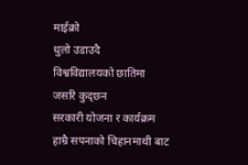माईक्रो
धुलो उडाउदै
विश्वविद्यालयको छातिमा
जसरि कुद्छन
सरकारी योजना र कार्यक्रम
हाम्रै सपनाको चिहानमाथी बाट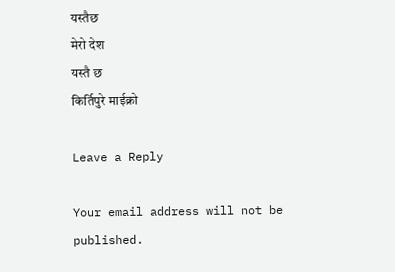यस्तैछ
मेरो देश
यस्तै छ
किर्तिपुरे माईक्रो

Leave a Reply

Your email address will not be published.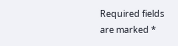Required fields are marked *